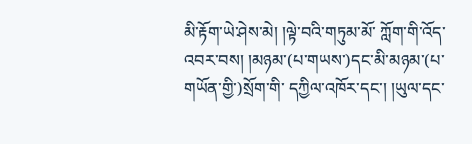མི་རྟོག་ཡེ་ཤེས་མེ། །ལྟེ་བའི་གཏུམ་མོ་ ཀློག་གི་འོད་འབར་བས། །མཉམ་(པ་གཡས་)དང་མི་མཉམ་(པ་གཡོན་གྱི་)སྲོག་གི་ དཀྱིལ་འཁོར་དང་། །ཡུལ་དང་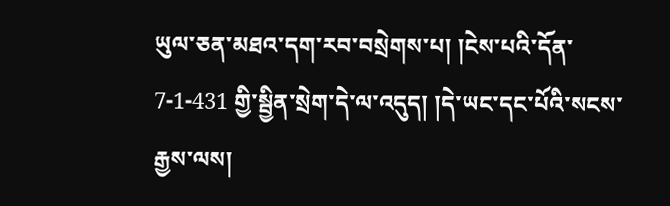ཡུལ་ཅན་མཐའ་དག་རབ་བསྲེགས་པ། །ངེས་པའི་དོན་ 7-1-431 གྱི་སྦྱིན་སྲེག་དེ་ལ་འདུད། །དེ་ཡང་དང་པོའི་སངས་རྒྱས་ལས།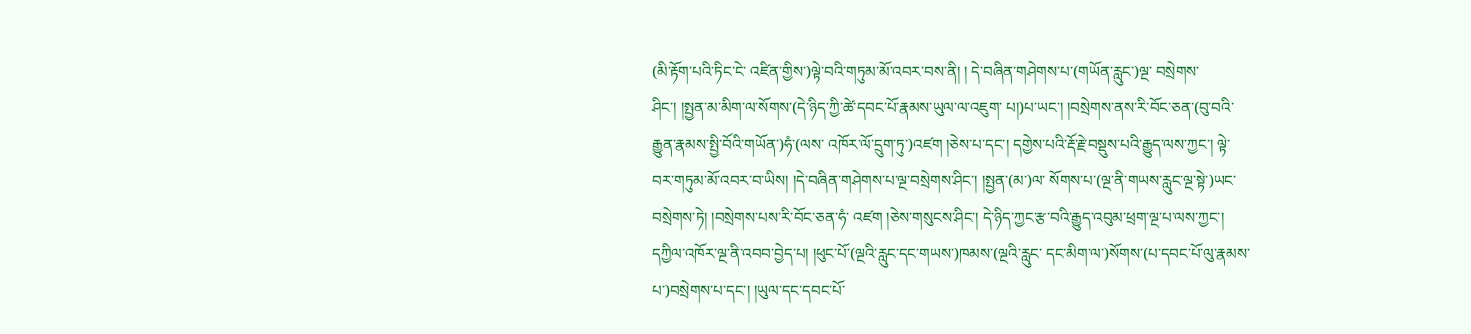(མི་རྟོག་པའི་ཏིང་ངེ་ འཛིན་གྱིས་)ལྟེ་བའི་གཏུམ་མོ་འབར་བས་ནི། ། དེ་བཞིན་གཤེགས་པ་(གཡོན་རླུང་)ལྔ་ བསྲེགས་ཤིང་། །སྤྱན་མ་མིག་ལ་སོགས་(དེ་ཉིད་ཀྱི་ཚེ་དབང་པོ་རྣམས་ཡུལ་ལ་འཇུག་ པ།)པ་ཡང་། །བསྲེགས་ནས་རི་བོང་ཅན་(བུ་བའི་རྒྱུན་རྣམས་སྤྱི་བོའི་གཡོན་)ཧཾ་(ལས་ འཁོར་ལོ་དྲུག་ཏུ་)འཛག །ཅེས་པ་དང་། དགྱེས་པའི་རྡོ་རྗེ་བསྡུས་པའི་རྒྱུད་ལས་ཀྱང་། ལྟེ་བར་གཏུམ་མོ་འབར་བ་ཡིས། །དེ་བཞིན་གཤེགས་པ་ལྔ་བསྲེགས་ཤིང་། །སྤྱན་(མ་)ལ་ སོགས་པ་(ལྔ་ནི་གཡས་རླུང་ལྔ་སྟེ་)ཡང་བསྲེགས་ཏེ། །བསྲེགས་པས་རི་བོང་ཅན་ཧཾ་ འཛག །ཅེས་གསུངས་ཤིང་། དེ་ཉིད་ཀྱང་རྩ་བའི་རྒྱུད་འབུམ་ཕྲག་ལྔ་པ་ལས་ཀྱང་། དཀྱིལ་འཁོར་ལྔ་ནི་འབབ་བྱེད་པ། །ཕུང་པོ་(ལྔའི་རླུང་དང་གཡས་)ཁམས་(ལྔའི་རླུང་ དང་མིག་ལ་)སོགས་(པ་དབང་པོ་ལུ་རྣམས་པ་)བསྲེགས་པ་དང་། །ཡུལ་དང་དབང་པོ་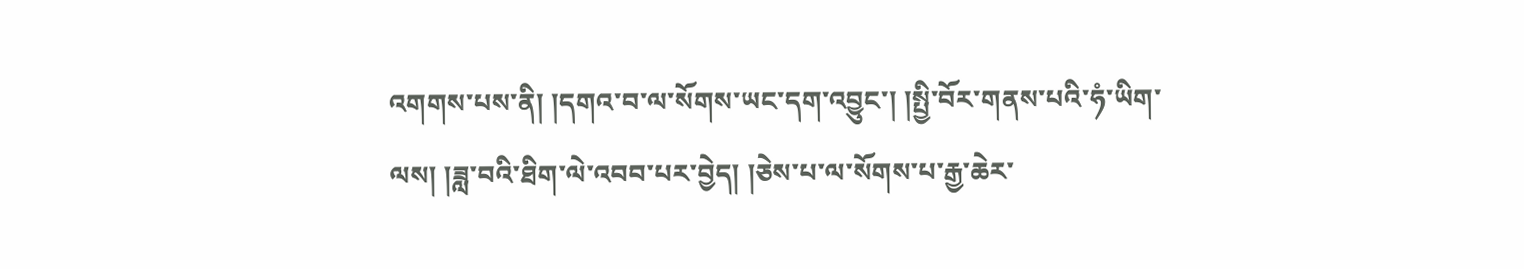འགགས་པས་ནི། །དགའ་བ་ལ་སོགས་ཡང་དག་འབྱུང་། །སྤྱི་བོར་གནས་པའི་ཧཾ་ཡིག་ ལས། །ཟླ་བའི་ཐིག་ལེ་འབབ་པར་བྱེད། །ཅེས་པ་ལ་སོགས་པ་རྒྱ་ཆེར་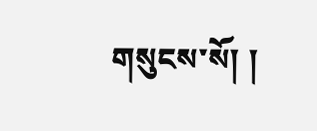གསུངས་སོ། །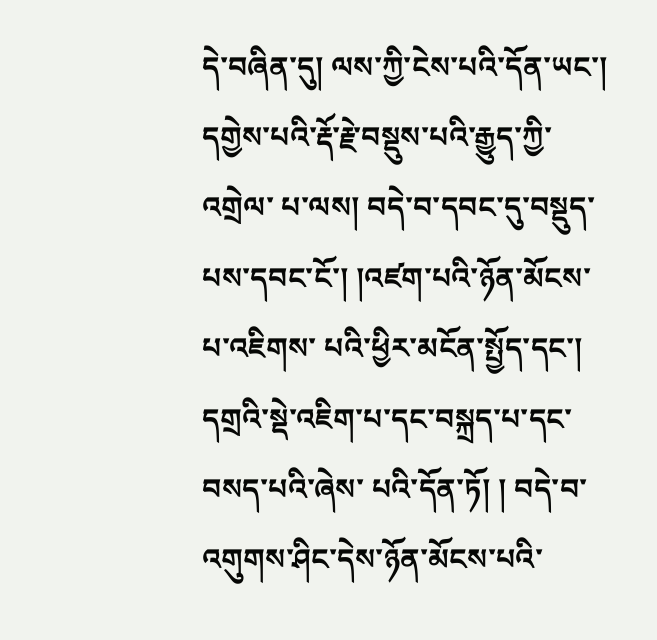དེ་བཞིན་དུ། ལས་ཀྱི་ངེས་པའི་དོན་ཡང་། དགྱེས་པའི་རྡོ་རྗེ་བསྡུས་པའི་རྒྱུད་ཀྱི་འགྲེལ་ པ་ལས། བདེ་བ་དབང་དུ་བསྡུད་པས་དབང་ངོ་། །འཛག་པའི་ཉོན་མོངས་པ་འཇིགས་ པའི་ཕྱིར་མངོན་སྤྱོད་དང་། དགྲའི་སྡེ་འཇིག་པ་དང་བསྐྲད་པ་དང་བསད་པའི་ཞེས་ པའི་དོན་ཏོ། ། བདེ་བ་འགུགས་ཤིང་དེས་ཉོན་མོངས་པའི་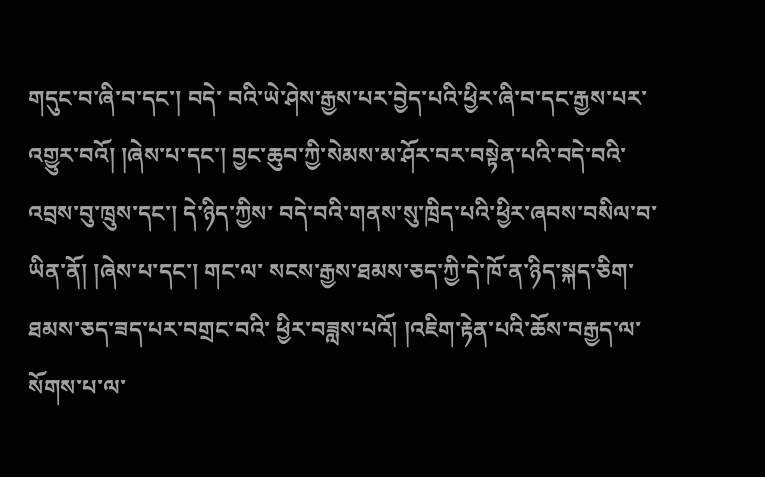གདུང་བ་ཞི་བ་དང་། བདེ་ བའི་ཡེ་ཤེས་རྒྱས་པར་བྱེད་པའི་ཕྱིར་ཞི་བ་དང་རྒྱས་པར་འགྱུར་བའོ། །ཞེས་པ་དང་། བྱང་ཆུབ་ཀྱི་སེམས་མ་ཤོར་བར་བསྟེན་པའི་བདེ་བའི་འབྲས་བུ་ཁྲུས་དང་། དེ་ཉིད་ཀྱིས་ བདེ་བའི་གནས་སུ་ཁྲིད་པའི་ཕྱིར་ཞབས་བསིལ་བ་ཡིན་ནོ། །ཞེས་པ་དང་། གང་ལ་ སངས་རྒྱས་ཐམས་ཅད་ཀྱི་དེ་ཁོ་ན་ཉིད་སྐད་ཅིག་ཐམས་ཅད་ཟད་པར་བགྲང་བའི་ ཕྱིར་བཟླས་པའོ། །འཇིག་རྟེན་པའི་ཆོས་བརྒྱད་ལ་སོགས་པ་ལ་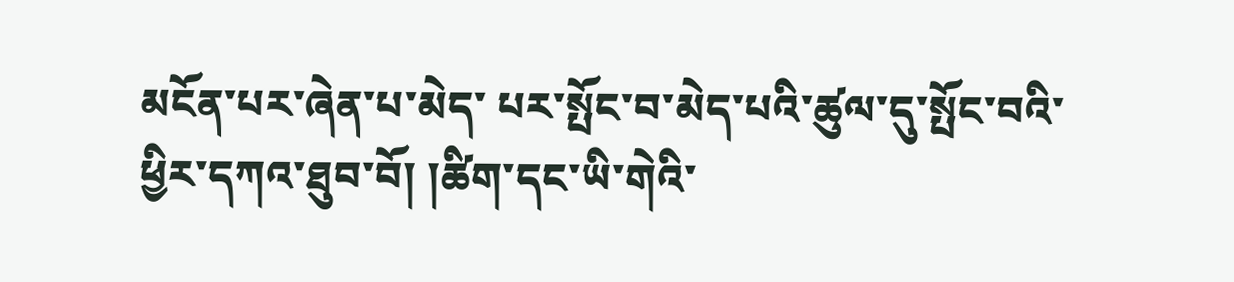མངོན་པར་ཞེན་པ་མེད་ པར་སྤོང་བ་མེད་པའི་ཚུལ་དུ་སྤོང་བའི་ཕྱིར་དཀའ་ཐུབ་བོ། །ཚིག་དང་ཡི་གེའི་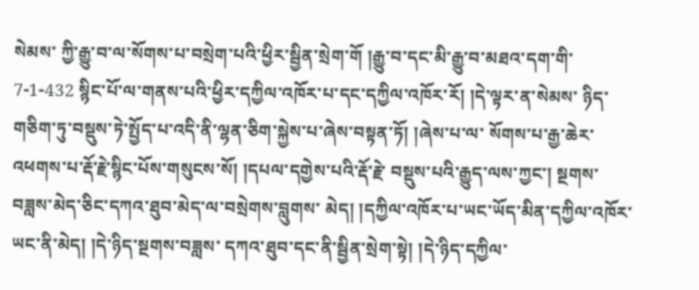སེམས་ ཀྱི་རྒྱུ་བ་ལ་སོགས་པ་བསྲེག་པའི་ཕྱིར་སྦྱིན་སྲེག་གོ །རྒྱུ་བ་དང་མི་རྒྱུ་བ་མཐའ་དག་གི་ 7-1-432 སྙིང་པོ་ལ་གནས་པའི་ཕྱིར་དཀྱིལ་འཁོར་པ་དང་དཀྱིལ་འཁོར་རོ། །དེ་ལྟར་ན་སེམས་ ཉིད་གཅིག་ཏུ་བསྡུས་ཏེ་སྤྱོད་པ་འདི་ནི་ལྷན་ཅིག་སྐྱེས་པ་ཞེས་བསྟན་ཏོ། །ཞེས་པ་ལ་ སོགས་པ་རྒྱ་ཆེར་འཕགས་པ་རྡོ་རྗེ་སྙིང་པོས་གསུངས་སོ། །དཔལ་དགྱེས་པའི་རྡོ་རྗེ་ བསྡུས་པའི་རྒྱུད་ལས་ཀྱང་། སྔགས་བཟླས་མེད་ཅིང་དཀའ་ཐུབ་མེད་ལ་བསྲེགས་བླུགས་ མེད། །དཀྱིལ་འཁོར་པ་ཡང་ཡོད་མིན་དཀྱིལ་འཁོར་ཡང་ནི་མེད། །དེ་ཉིད་སྔགས་བཟླས་ དཀའ་ཐུབ་དང་ནི་སྦྱིན་སྲེག་སྟེ། །དེ་ཉིད་དཀྱིལ་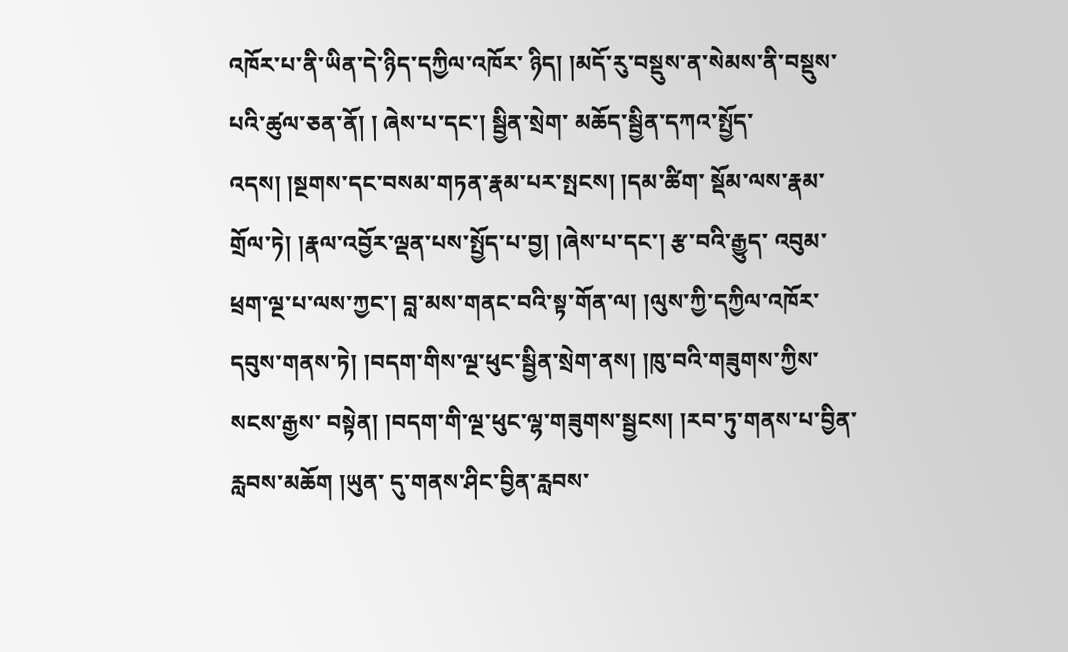འཁོར་པ་ནི་ཡིན་དེ་ཉིད་དཀྱིལ་འཁོར་ ཉིད། །མདོ་རུ་བསྡུས་ན་སེམས་ནི་བསྡུས་པའི་ཚུལ་ཅན་ནོ། ། ཞེས་པ་དང་། སྦྱིན་སྲེག་ མཆོད་སྦྱིན་དཀའ་སྤྱོད་འདས། །སྔགས་དང་བསམ་གཏན་རྣམ་པར་སྤངས། །དམ་ཚིག་ སྡོམ་ལས་རྣམ་གྲོལ་ཏེ། །རྣལ་འབྱོར་ལྡན་པས་སྤྱོད་པ་བྱ། །ཞེས་པ་དང་། རྩ་བའི་རྒྱུད་ འབུམ་ཕྲག་ལྔ་པ་ལས་ཀྱང་། བླ་མས་གནང་བའི་སྟ་གོན་ལ། །ལུས་ཀྱི་དཀྱིལ་འཁོར་ དབུས་གནས་ཏེ། །བདག་གིས་ལྔ་ཕུང་སྦྱིན་སྲེག་ནས། །ཁུ་བའི་གཟུགས་ཀྱིས་སངས་རྒྱས་ བསྟེན། །བདག་གི་ལྔ་ཕུང་ལྷ་གཟུགས་སྦྱངས། །རབ་ཏུ་གནས་པ་བྱིན་རླབས་མཆོག །ཡུན་ དུ་གནས་ཤིང་བྱིན་རླབས་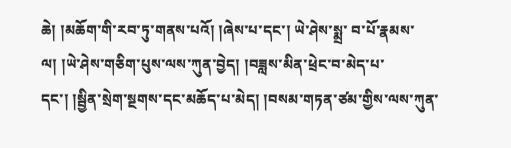ཆེ། །མཆོག་གི་རབ་ཏུ་གནས་པའོ། །ཞེས་པ་དང་། ཡེ་ཤེས་སྨྲ་ བ་པོ་རྣམས་ལ། །ཡེ་ཤེས་གཅིག་པུས་ལས་ཀུན་བྱེད། །བཟླས་མིན་ཕྲེང་བ་མེད་པ་ དང་། །སྦྱིན་སྲེག་སྔགས་དང་མཆོད་པ་མེད། །བསམ་གཏན་ཙམ་གྱིས་ལས་ཀུན་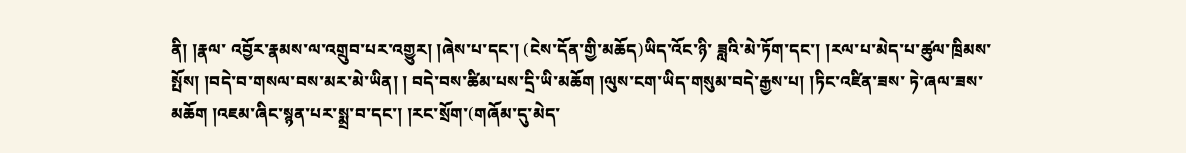ནི། །རྣལ་ འབྱོར་རྣམས་ལ་འགྲུབ་པར་འགྱུར། །ཞེས་པ་དང་། (ངེས་དོན་གྱི་མཆོད)ཡིད་འོང་ཉི་ ཟླའི་མེ་ཏོག་དང་། །རལ་པ་མེད་པ་ཚུལ་ཁྲིམས་སྤོས། །བདེ་བ་གསལ་བས་མར་མེ་ཡིན། ། བདེ་བས་ཚིམ་པས་དྲི་ཡི་མཆོག །ལུས་ངག་ཡིད་གསུམ་བདེ་རྒྱས་པ། །ཏིང་འཛིན་ཟས་ ཏེ་ཞལ་ཟས་མཆོག །འཇམ་ཞིང་སྙན་པར་སྨྲ་བ་དང་། །རང་སྲོག་(གཞོམ་དུ་མེད་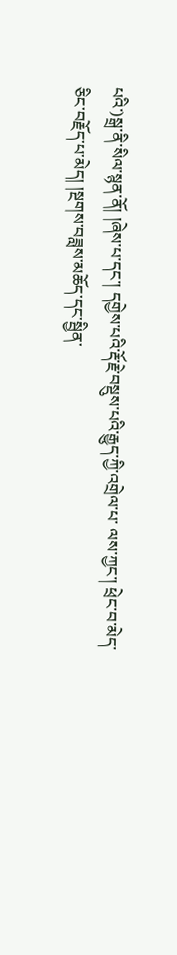པའི་)སྒྲ་ནི་སིལ་སྙན་ནོ། །ཞེས་པ་དང་། དགྱེས་པའི་རྡོ་རྗེ་བསྡུས་པའི་རྒྱུད་ཀྱི་འགྲེལ་པ་ ལས་ཀྱང་། ཕྲེང་བ་མེད་ཅིང་བརྗོད་པ་མེད། །སྔགས་བཟླས་མཆོད་དང་སྦྱིན་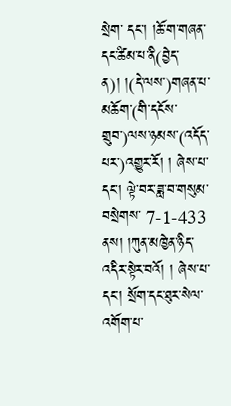སྲེག་ དང་། །ཆོ་ག་གཞན་དང་ཚིམ་པ་ནི(བྱེད་ན)། །(དེ་ལས་)གཞན་པ་མཆོག་(གི་དངོས་ གྲུབ་)ལས་ཉམས་(འདོད་པར་)འགྱུར་རོ། ། ཞེས་པ་དང་། ལྟེ་བར་ཟླ་བ་གསུམ་བསྲེགས་ 7-1-433 ནས། །ཀུན་མཁྱེན་ཉིད་འདིར་སྟེར་བའོ། ། ཞེས་པ་དང་། སྲོག་དང་ཐུར་སེལ་འགོག་པ་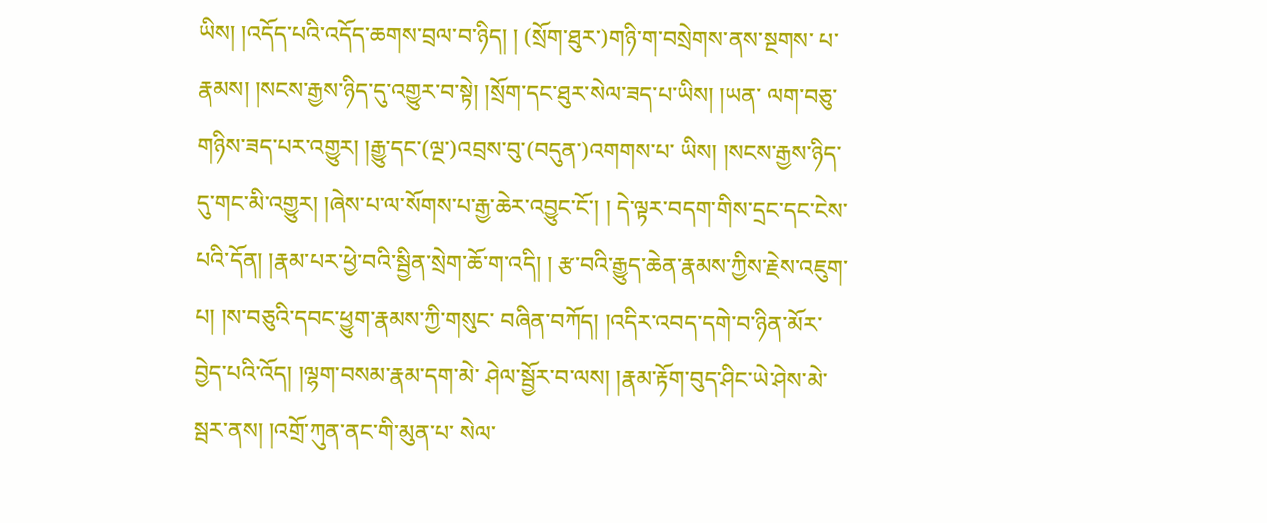ཡིས། །འདོད་པའི་འདོད་ཆགས་བྲལ་བ་ཉིད། ། (སྲོག་ཐུར་)གཉི་ག་བསྲེགས་ནས་སྔགས་ པ་རྣམས། །སངས་རྒྱས་ཉིད་དུ་འགྱུར་བ་སྟེ། །སྲོག་དང་ཐུར་སེལ་ཟད་པ་ཡིས། །ཡན་ ལག་བཅུ་གཉིས་ཟད་པར་འགྱུར། །རྒྱུ་དང་(ལྔ་)འབྲས་བུ་(བདུན་)འགགས་པ་ ཡིས། །སངས་རྒྱས་ཉིད་དུ་གང་མི་འགྱུར། །ཞེས་པ་ལ་སོགས་པ་རྒྱ་ཆེར་འབྱུང་ངོ་། ། དེ་ལྟར་བདག་གིས་དྲང་དང་ངེས་པའི་དོན། །རྣམ་པར་ཕྱེ་བའི་སྦྱིན་སྲེག་ཆོ་ག་འདི། ། རྩ་བའི་རྒྱུད་ཆེན་རྣམས་ཀྱིས་རྗེས་འཇུག་པ། །ས་བཅུའི་དབང་ཕྱུག་རྣམས་ཀྱི་གསུང་ བཞིན་བཀོད། །འདིར་འབད་དགེ་བ་ཉིན་མོར་བྱེད་པའི་འོད། །ལྷག་བསམ་རྣམ་དག་མེ་ ཤེལ་སྦྱོར་བ་ལས། །རྣམ་རྟོག་བུད་ཤིང་ཡེ་ཤེས་མེ་སྦར་ནས། །འགྲོ་ཀུན་ནང་གི་མུན་པ་ སེལ་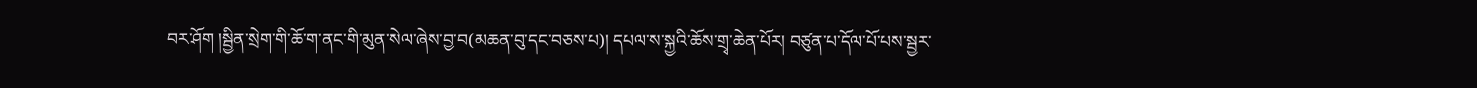བར་ཤོག །སྦྱིན་སྲེག་གི་ཆོ་ག་ནང་གི་མུན་སེལ་ཞེས་བྱ་བ(མཆན་བུ་དང་བཅས་པ)། དཔལ་ས་སྐྱའི་ཆོས་གྲྭ་ཆེན་པོར། བཙུན་པ་དོལ་པོ་པས་སྦྱར་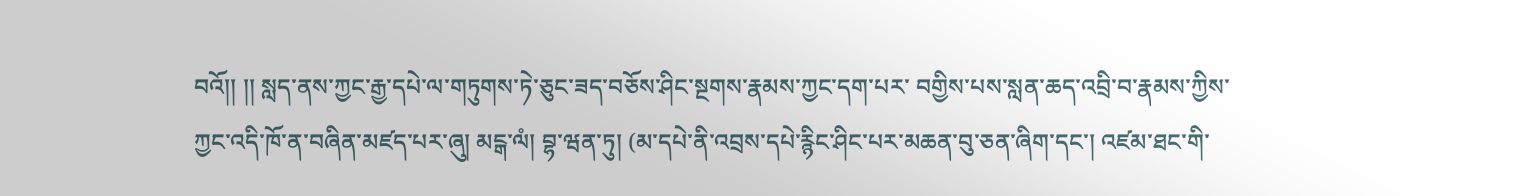བའོ།། །། སླད་ནས་ཀྱང་རྒྱ་དཔེ་ལ་གཏུགས་ཏེ་ཅུང་ཟད་བཅོས་ཤིང་སྔགས་རྣམས་ཀྱང་དག་པར་ བགྱིས་པས་སླན་ཆད་འབྲི་བ་རྣམས་ཀྱིས་ཀྱང་འདི་ཁོ་ན་བཞིན་མཛད་པར་ཞུ། མངྒ་ལཾ། བྷ་ཝན་ཏུ། (མ་དཔེ་ནི་འབྲས་དཔེ་རྙིང་ཤིང་པར་མཆན་བུ་ཅན་ཞིག་དང་། འཛམ་ཐང་གི་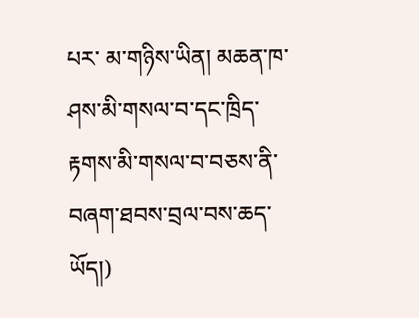པར་ མ་གཉིས་ཡིན། མཆན་ཁ་ཤས་མི་གསལ་བ་དང་ཁྲིད་རྟགས་མི་གསལ་བ་བཅས་ནི་ བཞག་ཐབས་བྲལ་བས་ཆད་ཡོད།)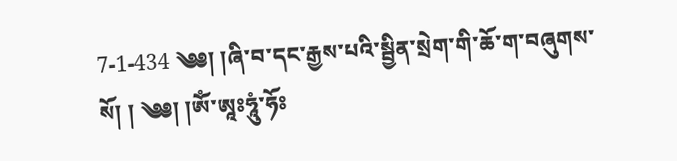7-1-434 ༄༅། །ཞི་བ་དང་རྒྱས་པའི་སྦྱིན་སྲེག་གི་ཆོ་ག་བཞུགས་སོ། ། ༄༅། །ཨོཾ་ཨཱཿཧཱུཾ་ཧོཿ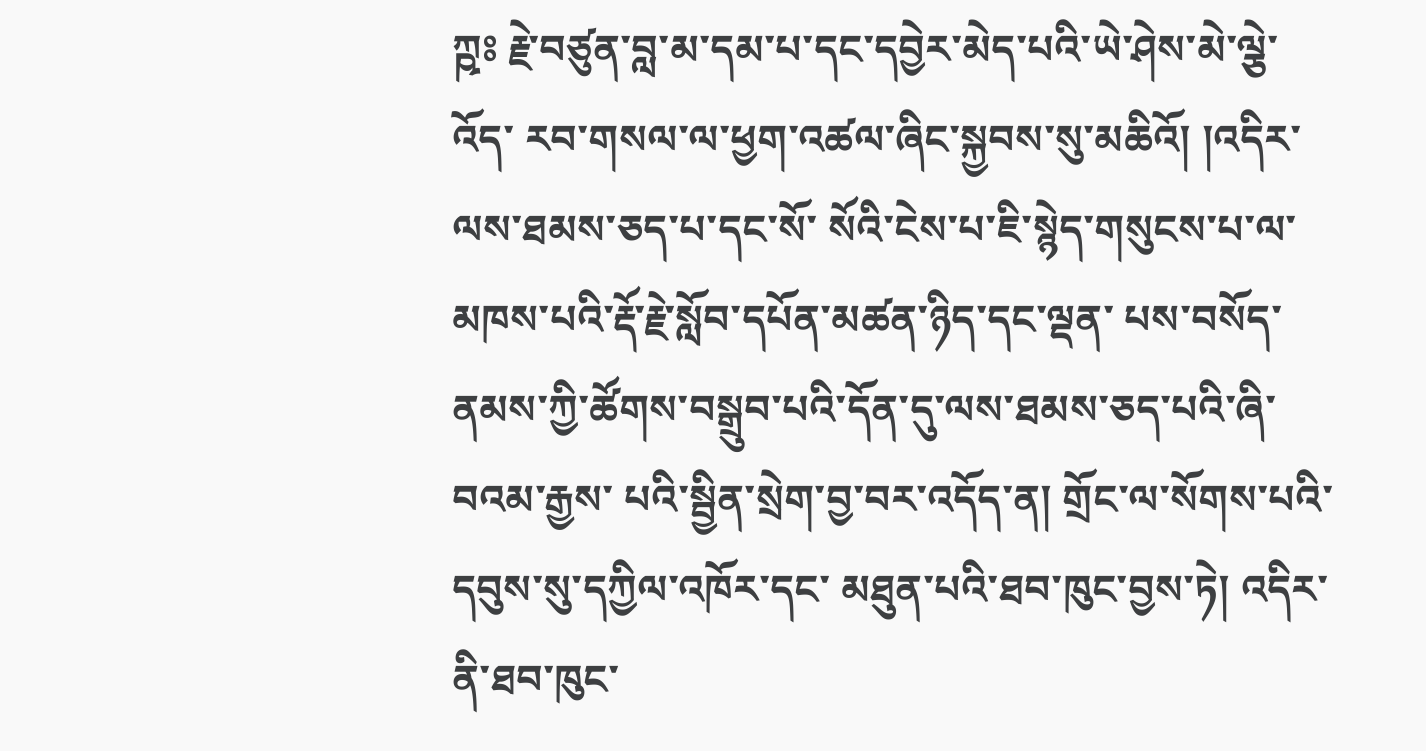ཀྵཿ རྗེ་བཙུན་བླ་མ་དམ་པ་དང་དབྱེར་མེད་པའི་ཡེ་ཤེས་མེ་ལྕེ་འོད་ རབ་གསལ་ལ་ཕྱག་འཚལ་ཞིང་སྐྱབས་སུ་མཆིའོ། །འདིར་ལས་ཐམས་ཅད་པ་དང་སོ་ སོའི་ངེས་པ་ཇི་སྙེད་གསུངས་པ་ལ་མཁས་པའི་རྡོ་རྗེ་སློབ་དཔོན་མཚན་ཉིད་དང་ལྡན་ པས་བསོད་ནམས་ཀྱི་ཚོགས་བསྒྲུབ་པའི་དོན་དུ་ལས་ཐམས་ཅད་པའི་ཞི་བའམ་རྒྱས་ པའི་སྦྱིན་སྲེག་བྱ་བར་འདོད་ན། གྲོང་ལ་སོགས་པའི་དབུས་སུ་དཀྱིལ་འཁོར་དང་ མཐུན་པའི་ཐབ་ཁུང་བྱས་ཏེ། འདིར་ནི་ཐབ་ཁུང་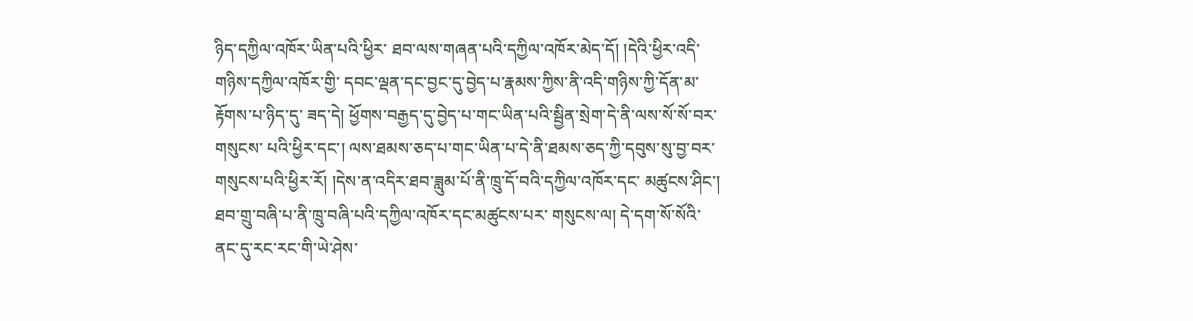ཉིད་དཀྱིལ་འཁོར་ཡིན་པའི་ཕྱིར་ ཐབ་ལས་གཞན་པའི་དཀྱིལ་འཁོར་མེད་དོ། །དེའི་ཕྱིར་འདི་གཉིས་དཀྱིལ་འཁོར་གྱི་ དབང་ལྡན་དང་བྱང་དུ་བྱེད་པ་རྣམས་ཀྱིས་ནི་འདི་གཉིས་ཀྱི་དོན་མ་རྟོགས་པ་ཉིད་དུ་ ཟད་དེ། ཕྱོགས་བརྒྱད་དུ་བྱེད་པ་གང་ཡིན་པའི་སྦྱིན་སྲེག་དེ་ནི་ལས་སོ་སོ་བར་གསུངས་ པའི་ཕྱིར་དང་། ལས་ཐམས་ཅད་པ་གང་ཡིན་པ་དེ་ནི་ཐམས་ཅད་ཀྱི་དབུས་སུ་བྱ་བར་ གསུངས་པའི་ཕྱིར་རོ། །དེས་ན་འདིར་ཐབ་ཟླུམ་པོ་ནི་ཁྲུ་དོ་བའི་དཀྱིལ་འཁོར་དང་ མཚུངས་ཤིང་། ཐབ་གྲུ་བཞི་པ་ནི་ཁྲུ་བཞི་པའི་དཀྱིལ་འཁོར་དང་མཚུངས་པར་ གསུངས་ལ། དེ་དག་སོ་སོའི་ནང་དུ་རང་རང་གི་ཡེ་ཤེས་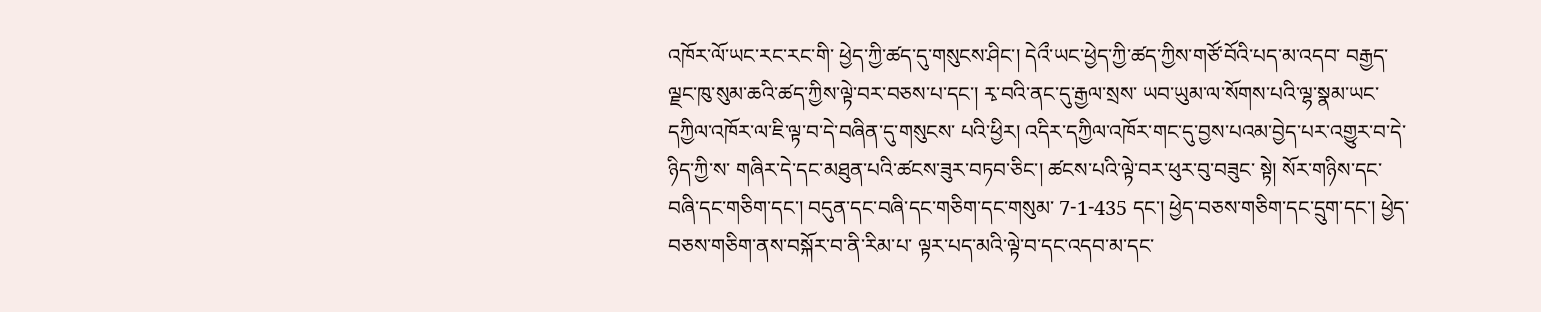འཁོར་ལོ་ཡང་རང་རང་གི་ ཕྱེད་ཀྱི་ཚད་དུ་གསུངས་ཤིང་། དེའྀ་ཡང་ཕྱེད་ཀྱི་ཚད་ཀྱིས་གཙོ་བོའི་པད་མ་འདབ་ བརྒྱད་ལྗང་ཁུ་སུམ་ཆའི་ཚད་ཀྱིས་ལྟེ་བར་བཅས་པ་དང་། རྭ་བའི་ནང་དུ་རྒྱལ་སྲས་ ཡབ་ཡུམ་ལ་སོགས་པའི་ལྷ་སྣམ་ཡང་དཀྱིལ་འཁོར་ལ་ཇི་ལྟ་བ་དེ་བཞིན་དུ་གསུངས་ པའི་ཕྱིར། འདིར་དཀྱིལ་འཁོར་གང་དུ་བྱས་པའམ་བྱེད་པར་འགྱུར་བ་དེ་ཉིད་ཀྱི་ས་ གཞིར་དེ་དང་མཐུན་པའི་ཚངས་ཟུར་བཏབ་ཅིང་། ཚངས་པའི་ལྟེ་བར་ཕུར་བུ་བཟུང་ སྟེ། སོར་གཉིས་དང་བཞི་དང་གཅིག་དང་། བདུན་དང་བཞི་དང་གཅིག་དང་གསུམ་ 7-1-435 དང་། ཕྱེད་བཅས་གཅིག་དང་དྲུག་དང་། ཕྱེད་བཅས་གཅིག་ནས་བསྐོར་བ་ནི་རིམ་པ་ ལྟར་པད་མའི་ལྟེ་བ་དང་འདབ་མ་དང་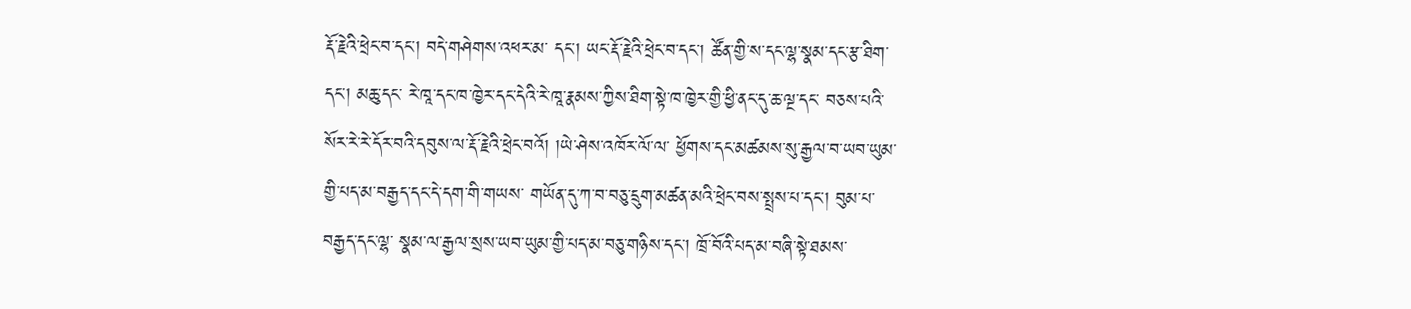རྡོ་རྗེའི་ཕྲེང་བ་དང་། བདེ་གཤེགས་འཕར་མ་ དང་། ཡང་རྡོ་རྗེའི་ཕྲེང་བ་དང་། ཚོན་གྱི་ས་དང་ལྷ་སྣམ་དང་རྩ་ཐིག་དང་། མཆུ་དང་ རེ་ཁཱ་དང་ཁ་ཁྱེར་དང་དེའི་རེ་ཁཱ་རྣམས་ཀྱིས་ཐིག་སྟེ་ཁ་ཁྱེར་གྱི་ཕྱི་ནང་དུ་ཆ་ལྔ་དང་ བཅས་པའི་སོར་རེ་རེ་དོར་བའི་དབུས་ལ་རྡོ་རྗེའི་ཕྲེང་བའོ། །ཡེ་ཤེས་འཁོར་ལོ་ལ་ ཕྱོགས་དང་མཚམས་སུ་རྒྱལ་བ་ཡབ་ཡུམ་གྱི་པད་མ་བརྒྱད་དང་དེ་དག་གི་གཡས་ གཡོན་དུ་ཀ་བ་བཅུ་དྲུག་མཚན་མའི་ཕྲེང་བས་སྤྲས་པ་དང་། བུམ་པ་བརྒྱད་དང་ལྷ་ སྣམ་ལ་རྒྱལ་སྲས་ཡབ་ཡུམ་གྱི་པད་མ་བཅུ་གཉིས་དང་། ཁྲོ་བོའི་པད་མ་བཞི་སྟེ་ཐམས་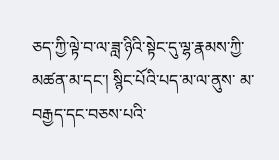ཅད་ཀྱི་ལྟེ་བ་ལ་ཟླ་ཉིའི་སྟེང་དུ་ལྷ་རྣམས་ཀྱི་མཚན་མ་དང་། སྙིང་པོའི་པད་མ་ལ་ནུས་ མ་བརྒྱད་དང་བཅས་པའི་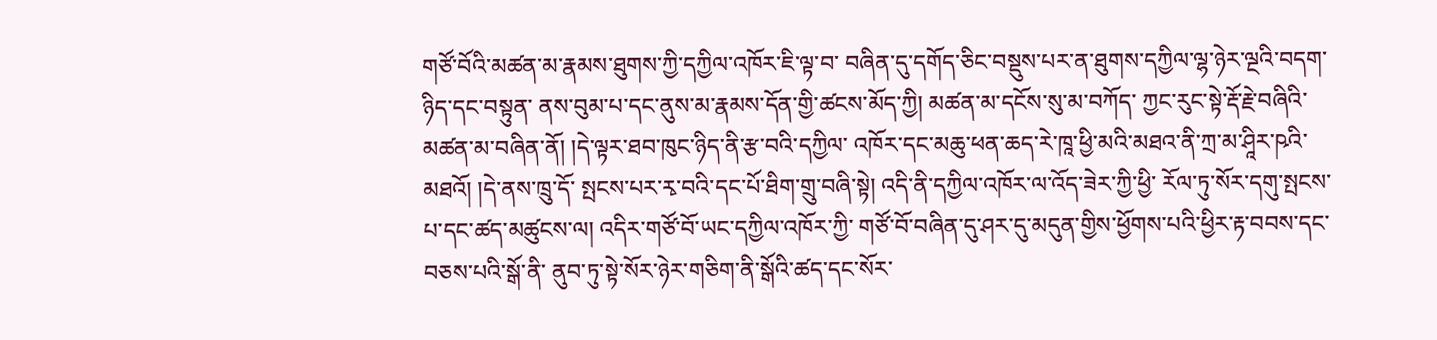གཙོ་བོའི་མཚན་མ་རྣམས་ཐུགས་ཀྱི་དཀྱིལ་འཁོར་ཇི་ལྟ་བ་ བཞིན་དུ་དགོད་ཅིང་བསྡུས་པར་ན་ཐུགས་དཀྱིལ་ལྷ་ཉེར་ལྔའི་བདག་ཉིད་དང་བསྟུན་ ནས་བུམ་པ་དང་ནུས་མ་རྣམས་དོན་གྱི་ཚངས་མོད་ཀྱི། མཚན་མ་དངོས་སུ་མ་བཀོད་ ཀྱང་རུང་སྟེ་རྡོ་རྗེ་བཞིའི་མཚན་མ་བཞིན་ནོ། །དེ་ལྟར་ཐབ་ཁུང་ཉིད་ནི་རྩ་བའི་དཀྱིལ་ འཁོར་དང་མཆུ་ཕན་ཆད་རེ་ཁཱ་ཕྱི་མའི་མཐའ་ནི་ཀྲ་མ་ཤཱིར་ཥའི་མཐའོ། །དེ་ནས་ཁྲུ་དོ་ སྤངས་པར་རྭ་བའི་དང་པོ་ཐིག་གྲུ་བཞི་སྟེ། འདི་ནི་དཀྱིལ་འཁོར་ལ་འོད་ཟེར་ཀྱི་ཕྱི་ རོལ་ཏུ་སོར་དགུ་སྤངས་པ་དང་ཚད་མཚུངས་ལ། འདིར་གཙོ་བོ་ཡང་དཀྱིལ་འཁོར་ཀྱི་ གཙོ་བོ་བཞིན་དུ་ཤར་དུ་མདུན་གྱིས་ཕྱོགས་པའི་ཕྱིར་རྟ་བབས་དང་བཅས་པའི་སྒོ་ནི་ ནུབ་ཏུ་སྟེ་སོར་ཉེར་གཅིག་ནི་སྒོའི་ཚད་དང་སོར་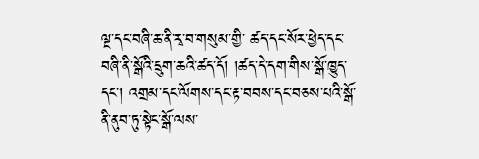ལྔ་དང་བཞི་ཆ་ནི་རྭ་བ་གསུམ་གྱི་ ཚད་དང་སོར་ཕྱེད་དང་བཞི་ནི་སྒོའི་དྲུག་ཆའི་ཚད་དོ། །ཚད་དེ་དག་གིས་སྒོ་ཁྱུད་དང་། འགྲམ་དང་ལོགས་དང་རྟ་བབས་དང་བཅས་པའི་སྒོ་ནི་ནུབ་ཏུ་སྟེང་སྒོ་ལས་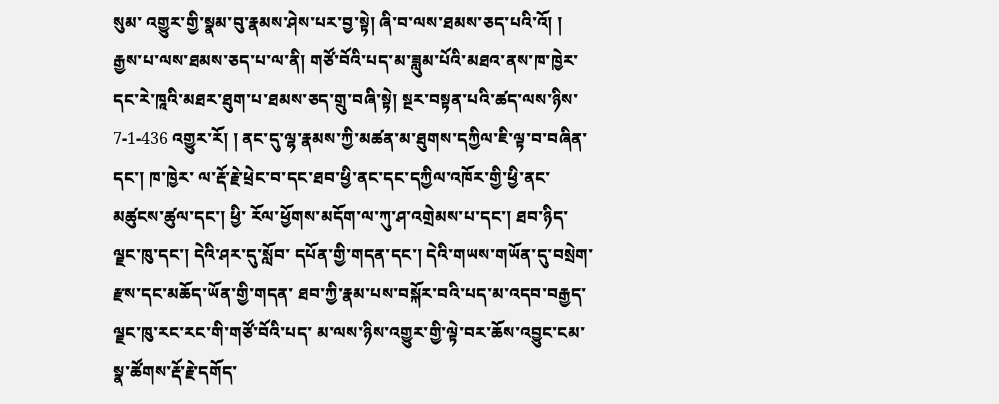སུམ་ འགྱུར་གྱི་སྣམ་བུ་རྣམས་ཤེས་པར་བྱ་སྟེ། ཞི་བ་ལས་ཐམས་ཅད་པའི་འོ། ། རྒྱས་པ་ལས་ཐམས་ཅད་པ་ལ་ནི། གཙོ་བོའི་པད་མ་ཟླུམ་པོའི་མཐའ་ནས་ཁ་ཁྱེར་ དང་རེ་ཁཱའི་མཐར་ཐུག་པ་ཐམས་ཅད་གྲུ་བཞི་སྟེ། སྔར་བསྟན་པའི་ཚད་ལས་ཉིས་ 7-1-436 འགྱུར་རོ། ། ནང་དུ་ལྷ་རྣམས་ཀྱི་མཚན་མ་ཐུགས་དཀྱིལ་ཇི་ལྟ་བ་བཞིན་དང་། ཁ་ཁྱེར་ ལ་རྡོ་རྗེ་ཕྲེང་བ་དང་ཐབ་ཕྱི་ནང་དང་དཀྱིལ་འཁོར་གྱི་ཕྱི་ནང་མཚུངས་ཚུལ་དང་། ཕྱི་ རོལ་ཕྱོགས་མདོག་ལ་ཀུ་ཤ་འགྲེམས་པ་དང་། ཐབ་ཉིད་ལྗང་ཁུ་དང་། དེའི་ཤར་དུ་སློབ་ དཔོན་གྱི་གདན་དང་། དེའི་གཡས་གཡོན་དུ་བསྲེག་རྫས་དང་མཆོད་ཡོན་གྱི་གདན་ ཐབ་ཀྱི་རྣམ་པས་བསྐོར་བའི་པད་མ་འདབ་བརྒྱད་ལྗང་ཁུ་རང་རང་གི་གཙོ་བོའི་པད་ མ་ལས་ཉིས་འགྱུར་གྱི་ལྟེ་བར་ཆོས་འབྱུང་ངམ་སྣ་ཚོགས་རྡོ་རྗེ་དགོད་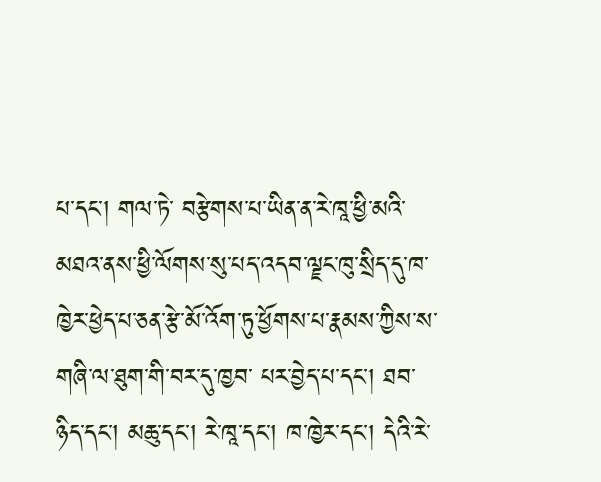པ་དང་། གལ་ཏེ་ བརྩེགས་པ་ཡིན་ན་རེ་ཁཱ་ཕྱི་མའི་མཐའ་ནས་ཕྱི་ལོགས་སུ་པད་འདབ་ལྗང་ཁུ་སྲིད་དུ་ཁ་ ཁྱེར་ཕྱེད་པ་ཅན་རྩེ་མོ་འོག་ཏུ་ཕྱོགས་པ་རྣམས་ཀྱིས་ས་གཞི་ལ་ཐུག་གི་བར་དུ་ཁྱབ་ པར་བྱེད་པ་དང་། ཐབ་ཉིད་དང་། མཆུ་དང་། རེ་ཁཱ་དང་། ཁ་ཁྱེར་དང་། དེའི་རེ་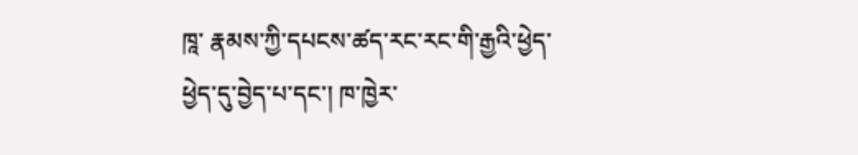ཁཱ་ རྣམས་ཀྱི་དཔངས་ཚད་རང་རང་གི་རྒྱའི་ཕྱེད་ཕྱེད་དུ་བྱེད་པ་དང་། ཁ་ཁྱེར་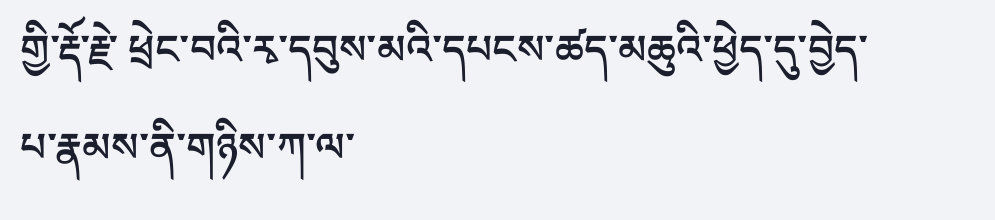གྱི་རྡོ་རྗེ་ ཕྲེང་བའི་རྭ་དབུས་མའི་དཔངས་ཚད་མཆུའི་ཕྱེད་དུ་བྱེད་པ་རྣམས་ནི་གཉིས་ཀ་ལ་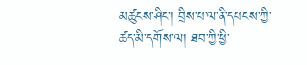མཚུངས་ཤིང་། བྲིས་པ་ལ་ནི་དཔངས་ཀྱི་ཚད་མི་དགོས་ལ། ཐབ་ཀྱི་ཕྱི་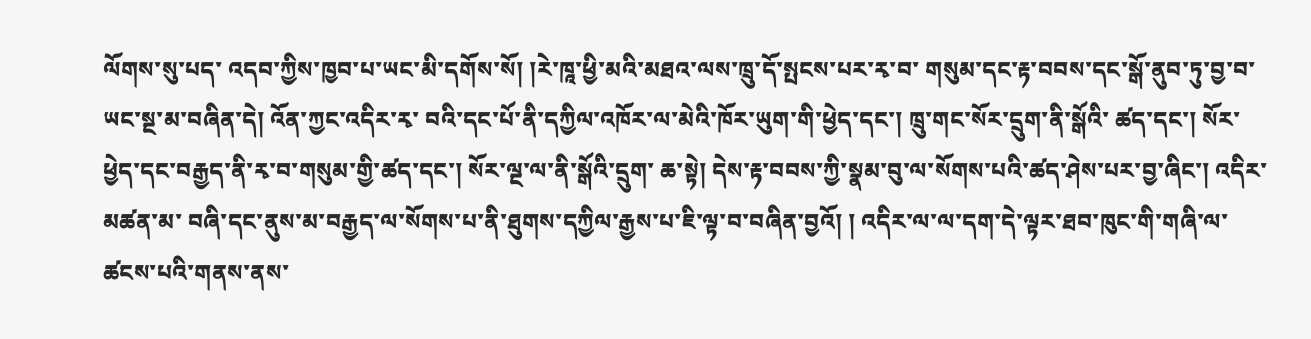ལོགས་སུ་པད་ འདབ་ཀྱིས་ཁྱབ་པ་ཡང་མི་དགོས་སོ། །རེ་ཁཱ་ཕྱི་མའི་མཐའ་ལས་ཁྲུ་དོ་སྤངས་པར་རྭ་བ་ གསུམ་དང་རྟ་བབས་དང་སྒོ་ནུབ་ཏུ་བྱ་བ་ཡང་སྔ་མ་བཞིན་དེ། འོན་ཀྱང་འདིར་རྭ་ བའི་དང་པོ་ནི་དཀྱིལ་འཁོར་ལ་མེའི་ཁོར་ཡུག་གི་ཕྱེད་དང་། ཁྲུ་གང་སོར་དྲུག་ནི་སྒོའི་ ཚད་དང་། སོར་ཕྱེད་དང་བརྒྱད་ནི་རྭ་བ་གསུམ་གྱི་ཚད་དང་། སོར་ལྔ་ལ་ནི་སྒོའི་དྲུག་ ཆ་སྟེ། དེས་རྟ་བབས་ཀྱི་སྣམ་བུ་ལ་སོགས་པའི་ཚད་ཤེས་པར་བྱ་ཞིང་། འདིར་མཚན་མ་ བཞི་དང་ནུས་མ་བརྒྱད་ལ་སོགས་པ་ནི་ཐུགས་དཀྱིལ་རྒྱས་པ་ཇི་ལྟ་བ་བཞིན་བྱའོ། ། འདིར་ལ་ལ་དག་དེ་ལྟར་ཐབ་ཁུང་གི་གཞི་ལ་ཚངས་པའི་གནས་ནས་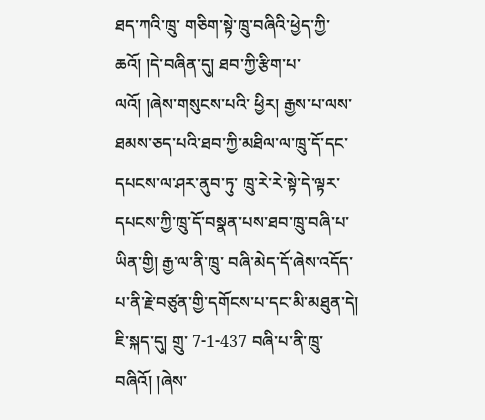ཐད་ཀའི་ཁྲུ་ གཅིག་སྟེ་ཁྲུ་བཞིའི་ཕྱེད་ཀྱི་ཆའོ། །དེ་བཞིན་དུ། ཐབ་ཀྱི་རྩིག་པ་ལའོ། །ཞེས་གསུངས་པའི་ ཕྱིར། རྒྱས་པ་ལས་ཐམས་ཅད་པའི་ཐབ་ཀྱི་མཐིལ་ལ་ཁྲུ་དོ་དང་དཔངས་ལ་ཤར་ནུབ་ཏུ་ ཁྲུ་རེ་རེ་སྟེ་དེ་ལྟར་དཔངས་ཀྱི་ཁྲུ་དོ་བསྣན་པས་ཐབ་ཁྲུ་བཞི་པ་ཡིན་གྱི། རྒྱ་ལ་ནི་ཁྲུ་ བཞི་མེད་དོ་ཞེས་འདོད་པ་ནི་རྗེ་བཙུན་གྱི་དགོངས་པ་དང་མི་མཐུན་དེ། ཇི་སྐད་དུ། གྲུ་ 7-1-437 བཞི་པ་ནི་ཁྲུ་བཞིའོ། །ཞེས་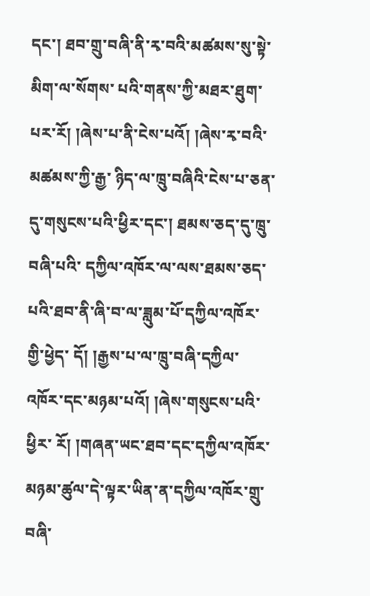དང་། ཐབ་གྲུ་བཞི་ནི་རྭ་བའི་མཚམས་སུ་སྟེ་མིག་ལ་སོགས་ པའི་གནས་ཀྱི་མཐར་ཐུག་པར་རོ། །ཞེས་པ་ནི་ངེས་པའོ། །ཞེས་རྭ་བའི་མཚམས་ཀྱི་རྒྱ་ ཉིད་ལ་ཁྲུ་བཞིའི་ངེས་པ་ཅན་དུ་གསུངས་པའི་ཕྱིར་དང་། ཐམས་ཅད་དུ་ཁྲུ་བཞི་པའི་ དཀྱིལ་འཁོར་ལ་ལས་ཐམས་ཅད་པའི་ཐབ་ནི་ཞི་བ་ལ་ཟླུམ་པོ་དཀྱིལ་འཁོར་གྱི་ཕྱེད་ དོ། །རྒྱས་པ་ལ་ཁྲུ་བཞི་དཀྱིལ་འཁོར་དང་མཉམ་པའོ། །ཞེས་གསུངས་པའི་ཕྱིར་ རོ། །གཞན་ཡང་ཐབ་དང་དཀྱིལ་འཁོར་མཉམ་ཚུལ་དེ་ལྟར་ཡིན་ན་དཀྱིལ་འཁོར་གྲུ་ བཞི་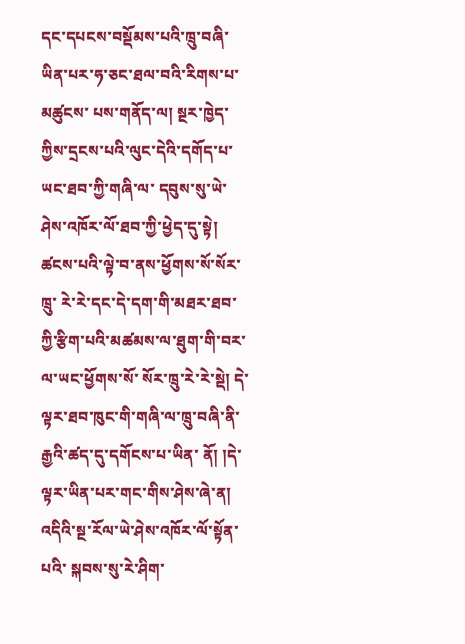དང་དཔངས་བསྡོམས་པའི་ཁྲུ་བཞི་ཡིན་པར་ཧ་ཅང་ཐལ་བའི་རིགས་པ་མཚུངས་ པས་གནོད་ལ། སྔར་ཁྱེད་ཀྱིས་དྲངས་པའི་ལུང་དེའི་དགོད་པ་ཡང་ཐབ་ཀྱི་གཞི་ལ་ དབུས་སུ་ཡེ་ཤེས་འཁོར་ལོ་ཐབ་ཀྱི་ཕྱེད་དུ་སྟེ། ཚངས་པའི་ལྟེ་བ་ནས་ཕྱོགས་སོ་སོར་ཁྲུ་ རེ་རེ་དང་དེ་དག་གི་མཐར་ཐབ་ཀྱི་རྩིག་པའི་མཚམས་ལ་ཐུག་གི་བར་ལ་ཡང་ཕྱོགས་སོ་ སོར་ཁྲུ་རེ་རེ་སྡེ། དེ་ལྟར་ཐབ་ཁུང་གི་གཞི་ལ་ཁྲུ་བཞི་ནི་རྒྱའི་ཚད་དུ་དགོངས་པ་ཡིན་ ནོ། །དེ་ལྟར་ཡིན་པར་གང་གིས་ཤེས་ཞེ་ན། འདིའི་སྔ་རོལ་ཡེ་ཤེས་འཁོར་ལོ་སྟོན་པའི་ སྐབས་སུ་རེ་ཤིག་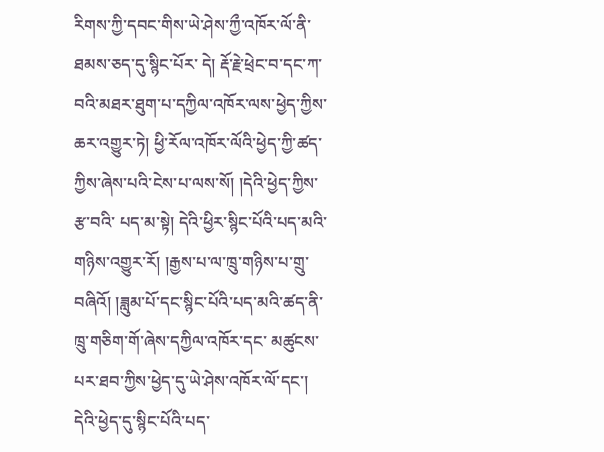རིགས་ཀྱི་དབང་གིས་ཡེ་ཤེས་ཀྱྀ་འཁོར་ལོ་ནི་ཐམས་ཅད་དུ་སྙིང་པོར་ དེ། རྡོ་རྗེ་ཕྲེང་བ་དང་ཀ་བའི་མཐར་ཐུག་པ་དཀྱིལ་འཁོར་ལས་ཕྱེད་ཀྱིས་ཆར་འགྱུར་ཏེ། ཕྱི་རོལ་འཁོར་ལོའི་ཕྱེད་ཀྱི་ཚད་ཀྱིས་ཞེས་པའི་ངེས་པ་ལས་སོ། །དེའི་ཕྱེད་ཀྱིས་རྩ་བའི་ པད་མ་སྟེ། དེའི་ཕྱིར་སྙིང་པོའི་པད་མའི་གཉིས་འགྱུར་རོ། །རྒྱས་པ་ལ་ཁྲུ་གཉིས་པ་གྲུ་ བཞིའོ། །ཟླུམ་པོ་དང་སྙིང་པོའི་པད་མའི་ཚད་ནི་ཁྲུ་གཅིག་གོ་ཞེས་དཀྱིལ་འཁོར་དང་ མཚུངས་པར་ཐབ་ཀྱིས་ཕྱེད་དུ་ཡེ་ཤེས་འཁོར་ལོ་དང་། དེའི་ཕྱེད་དུ་སྙིང་པོའི་པད་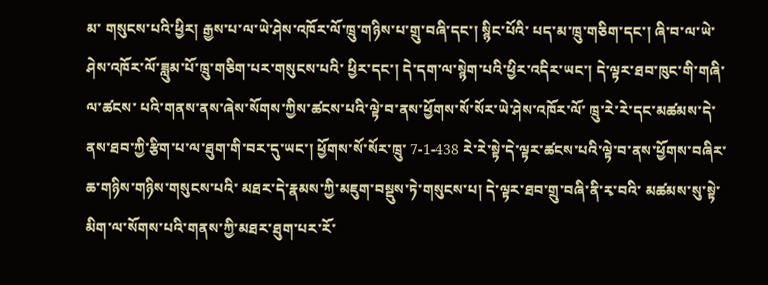མ་ གསུངས་པའི་ཕྱིར། རྒྱས་པ་ལ་ཡེ་ཤེས་འཁོར་ལོ་ཁྲུ་གཉིས་པ་གྲུ་བཞི་དང་། སྙིང་པོའི་ པད་མ་ཁྲུ་གཅིག་དང་། ཞི་བ་ལ་ཡེ་ཤེས་འཁོར་ལོ་ཟླུམ་པོ་ཁྲུ་གཅིག་པར་གསུངས་པའི་ ཕྱིར་དང་། དེ་དག་ལ་སྙེག་པའི་ཕྱིར་འདིར་ཡང་། དེ་ལྟར་ཐབ་ཁུང་གི་གཞི་ལ་ཚངས་ པའི་གནས་ནས་ཞེས་སོགས་ཀྱིས་ཚངས་པའི་ལྟེ་བ་ནས་ཕྱོགས་སོ་སོར་ཡེ་ཤེས་འཁོར་ལོ་ ཁྲུ་རེ་རེ་དང་མཚམས་དེ་ནས་ཐབ་ཀྱི་རྩིག་པ་ལ་ཐུག་གི་བར་དུ་ཡང་། ཕྱོགས་སོ་སོར་ཁྲུ་ 7-1-438 རེ་རེ་སྟེ་དེ་ལྟར་ཚངས་པའི་ལྟེ་བ་ནས་ཕྱོགས་བཞིར་ཆ་གཉིས་གཉིས་གསུངས་པའི་ མཐར་དེ་རྣམས་ཀྱི་མཇུག་བསྡུས་ཏེ་གསུངས་པ། དེ་ལྟར་ཐབ་གྲུ་བཞི་ནི་རྭ་བའི་ མཚམས་སུ་སྟེ་མིག་ལ་སོགས་པའི་གནས་ཀྱི་མཐར་ཐུག་པར་རོ་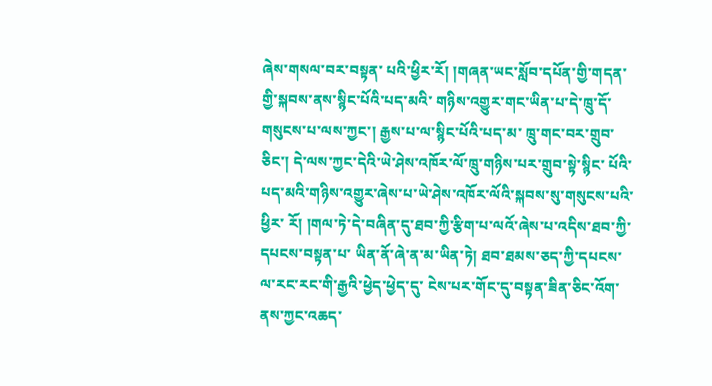ཞེས་གསལ་བར་བསྟན་ པའི་ཕྱིར་རོ། །གཞན་ཡང་སློབ་དཔོན་གྱི་གདན་གྱི་སྐབས་ནས་སྙིང་པོའི་པད་མའི་ གཉིས་འགྱུར་གང་ཡིན་པ་དེ་ཁྲུ་དོ་གསུངས་པ་ལས་ཀྱང་། རྒྱས་པ་ལ་སྙིང་པོའི་པད་མ་ ཁྲུ་གང་བར་གྲུབ་ཅིང་། དེ་ལས་ཀྱང་དེའི་ཡེ་ཤེས་འཁོར་ལོ་ཁྲུ་གཉིས་པར་གྲུབ་སྟེ་སྙིང་ པོའི་པད་མའི་གཉིས་འགྱུར་ཞེས་པ་ཡེ་ཤེས་འཁོར་ལོའི་སྐབས་སུ་གསུངས་པའི་ཕྱིར་ རོ། །གལ་ཏེ་དེ་བཞིན་དུ་ཐབ་ཀྱི་རྩིག་པ་ལའོ་ཞེས་པ་འདིས་ཐབ་ཀྱི་དཔངས་བསྟན་པ་ ཡིན་ནོ་ཞེ་ན་མ་ཡིན་ཏེ། ཐབ་ཐམས་ཅད་ཀྱི་དཔངས་ལ་རང་རང་གི་རྒྱའི་ཕྱེད་ཕྱེད་དུ་ ངེས་པར་གོང་དུ་བསྟན་ཟིན་ཅིང་འོག་ནས་ཀྱང་འཆད་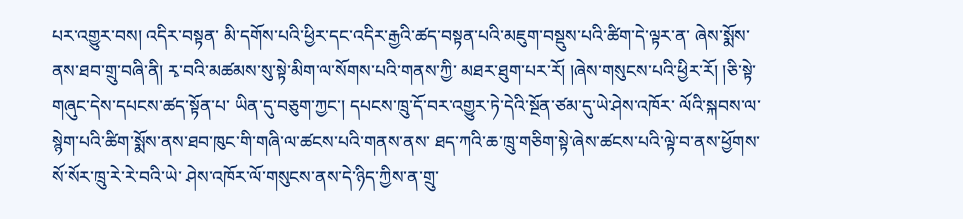པར་འགྱུར་བས། འདིར་བསྟན་ མི་དགོས་པའི་ཕྱིར་དང་འདིར་རྒྱའི་ཚད་བསྟན་པའི་མཇུག་བསྡུས་པའི་ཚིག་དེ་ལྟར་ན་ ཞེས་སྨོས་ནས་ཐབ་གྲུ་བཞི་ནི། རྭ་བའི་མཚམས་སུ་སྟེ་མིག་ལ་སོགས་པའི་གནས་ཀྱི་ མཐར་ཐུག་པར་རོ། །ཞེས་གསུངས་པའི་ཕྱིར་རོ། །ཅི་སྟེ་གཞུང་དེས་དཔངས་ཚད་སྟོན་པ་ ཡིན་དུ་བཅུག་ཀྱང་། དཔངས་ཁྲུ་དོ་བར་འགྱུར་ཏེ་དེའི་སྔོན་ཙམ་དུ་ཡེ་ཤེས་འཁོར་ ལོའི་སྐབས་ལ་སྙེག་པའི་ཚིག་སྨོས་ནས་ཐབ་ཁུང་གི་གཞི་ལ་ཚངས་པའི་གནས་ནས་ ཐད་ཀའི་ཆ་ཁྲུ་གཅིག་སྟེ་ཞེས་ཚངས་པའི་ལྟེ་བ་ནས་ཕྱོགས་སོ་སོར་ཁྲུ་རེ་རེ་བའི་ཡེ་ ཤེས་འཁོར་ལོ་གསུངས་ནས་དེ་ཉིད་ཀྱིས་ན་གྲུ་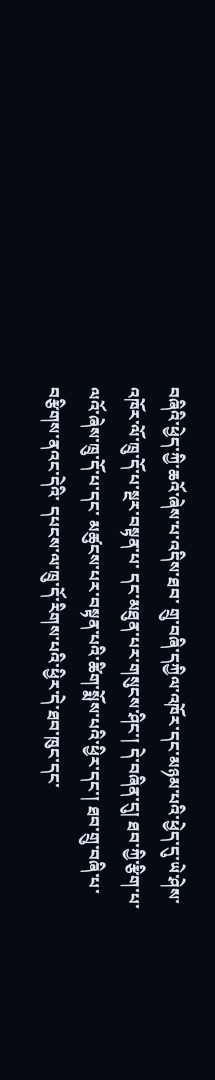བཞིའི་ཕྱེད་ཀྱི་ཆའོ་ཞེས་པ་འདིས་ཐབ་ གྲུ་བཞི་དཀྱིལ་འཁོར་དང་མཉམ་པའི་ཕྱེད་དུ་ཡེ་ཤེས་འཁོར་ལོ་ཁྲུ་དོ་པ་སྔར་བསྟན་པ་ དང་མཐུན་པར་གསུངས་ཤིང་། དེ་བཞིན་དུ། ཐབ་ཀྱི་རྩིག་པ་ལའོ་ཞེས་ཁྲུ་དོ་པ་དང་ མཚུངས་པར་བསྟན་པའི་ཚིག་སྨོས་པའི་ཕྱིར་དང་། ཐབ་གྲུ་བཞི་པ་བརྩིགས་ནའང་དེའི་ དཔངས་ལ་ཁྲུ་དོ་རིགས་པའི་ཕྱིར་དེ་ཐབ་ཁུང་དང་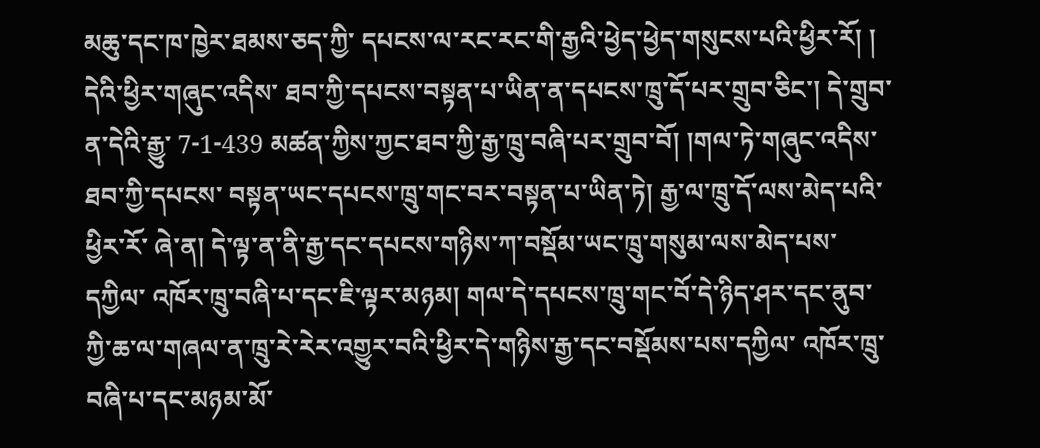མཆུ་དང་ཁ་ཁྱེར་ཐམས་ཅད་ཀྱི་ དཔངས་ལ་རང་རང་གི་རྒྱའི་ཕྱེད་ཕྱེད་གསུངས་པའི་ཕྱིར་རོ། ། དེའི་ཕྱིར་གཞུང་འདིས་ ཐབ་ཀྱི་དཔངས་བསྟན་པ་ཡིན་ན་དཔངས་ཁྲུ་དོ་པར་གྲུབ་ཅིང་། དེ་གྲུབ་ན་དེའི་རྒྱུ་ 7-1-439 མཚན་ཀྱིས་ཀྱང་ཐབ་ཀྱི་རྒྱ་ཁྲུ་བཞི་པར་གྲུབ་བོ། །གལ་ཏེ་གཞུང་འདིས་ཐབ་ཀྱི་དཔངས་ བསྟན་ཡང་དཔངས་ཁྲུ་གང་བར་བསྟན་པ་ཡིན་ཏེ། རྒྱ་ལ་ཁྲུ་དོ་ལས་མེད་པའི་ཕྱིར་རོ་ ཞེ་ན། དེ་ལྟ་ན་ནི་རྒྱ་དང་དཔངས་གཉིས་ཀ་བསྡོམ་ཡང་ཁྲུ་གསུམ་ལས་མེད་པས་དཀྱིལ་ འཁོར་ཁྲུ་བཞི་པ་དང་ཇི་ལྟར་མཉམ། གལ་དེ་དཔངས་ཁྲུ་གང་བོ་དེ་ཉིད་ཤར་དང་ནུབ་ ཀྱི་ཆ་ལ་གཞལ་ན་ཁྲུ་རེ་རེར་འགྱུར་བའི་ཕྱིར་དེ་གཉིས་རྒྱ་དང་བསྡོམས་པས་དཀྱིལ་ འཁོར་ཁྲུ་བཞི་པ་དང་མཉམ་མོ་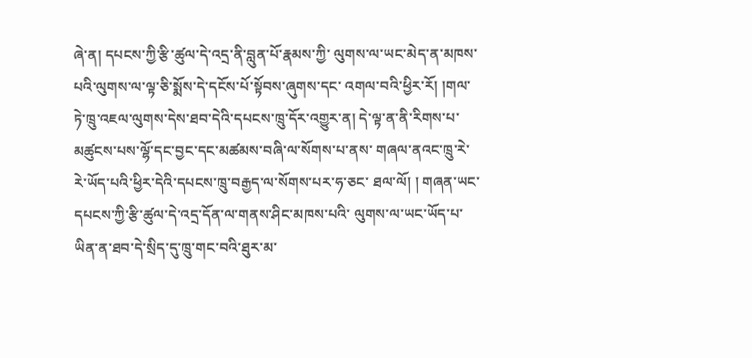ཞེ་ན། དཔངས་ཀྱི་རྩི་ཚུལ་དེ་འདྲ་ནི་བླུན་པོ་རྣམས་ཀྱི་ ལུགས་ལ་ཡང་མེད་ན་མཁས་པའི་ལུགས་ལ་ལྟ་ཅི་སྨོས་དེ་དངོས་པོ་སྟོབས་ཞུགས་དང་ འགལ་བའི་ཕྱིར་རོ། །གལ་ཏེ་ཁྲུ་འཇལ་ལུགས་དེས་ཐབ་དེའི་དཔངས་ཁྲུ་དོར་འགྱུར་ན། དེ་ལྟ་ན་ནི་རིགས་པ་མཚུངས་པས་ལྷོ་དང་བྱང་དང་མཚམས་བཞི་ལ་སོགས་པ་ནས་ གཞལ་ནའང་ཁྲུ་རེ་རེ་ཡོད་པའི་ཕྱིར་དེའི་དཔངས་ཁྲུ་བརྒྱད་ལ་སོགས་པར་ཧ་ཅང་ ཐལ་ལོ། ། གཞན་ཡང་དཔངས་ཀྱི་རྩི་ཚུལ་དེ་འདྲ་དོན་ལ་གནས་ཤིང་མཁས་པའི་ ལུགས་ལ་ཡང་ཡོད་པ་ཡིན་ན་ཐབ་དེ་སྲིད་དུ་ཁྲུ་གང་བའི་ཐུར་མ་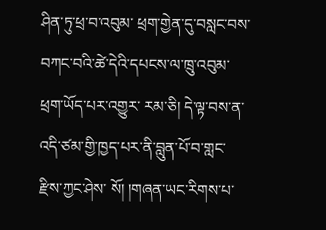ཤིན་ཏུ་ཕྲ་བ་འབུམ་ ཕྲག་གྱེན་དུ་བསླང་བས་བཀང་བའི་ཚེ་དེའི་དཔངས་ལ་ཁྲུ་འབུམ་ཕྲག་ཡོད་པར་འགྱུར་ རམ་ཅི། དེ་ལྟ་བས་ན་འདི་ཙམ་གྱི་ཁྱད་པར་ནི་བླུན་པོ་བ་གླང་རྫིས་ཀྱང་ཤེས་ སོ། །གཞན་ཡང་རིགས་པ་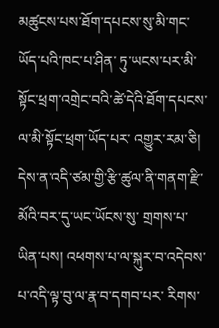མཚུངས་པས་ཐོག་དཔངས་སུ་མི་གང་ཡོད་པའི་ཁང་པ་ཤིན་ ཏུ་ཡངས་པར་མི་སྟོང་ཕྲག་འགྲེང་བའི་ཚེ་དེའི་ཐོག་དཔངས་ལ་མི་སྟོང་ཕྲག་ཡོད་པར་ འགྱུར་རམ་ཅི། དེས་ན་འདི་ཙམ་གྱི་རྩི་ཚུལ་ནི་གནག་རྫི་མོའི་བར་དུ་ཡང་ཡོངས་སུ་ གྲགས་པ་ཡིན་པས། འཕགས་པ་ལ་སྐུར་བ་འདེབས་པ་འདི་ལྟ་བུ་ལ་རྣ་བ་དགབ་པར་ རིགས་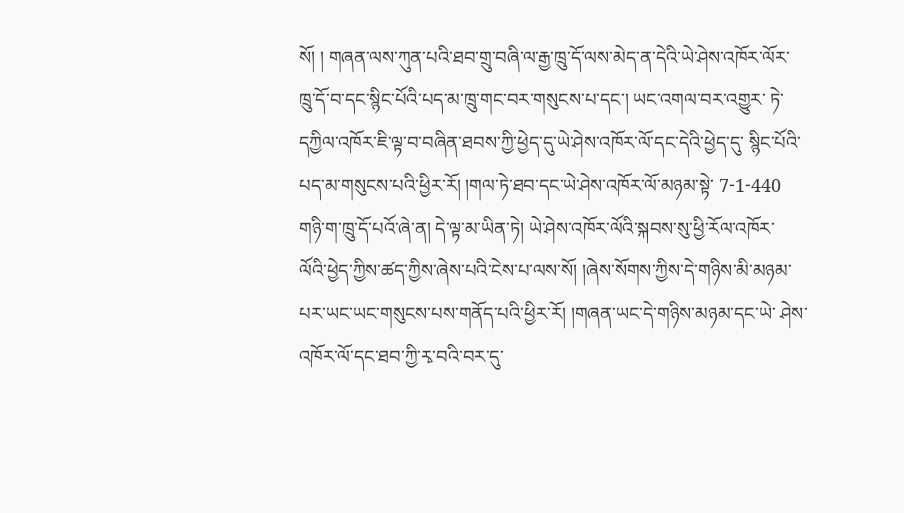སོ། ། གཞན་ལས་ཀུན་པའི་ཐབ་གྲུ་བཞི་ལ་རྒྱ་ཁྲུ་དོ་ལས་མེད་ན་དེའི་ཡེ་ཤེས་འཁོར་ལོར་ ཁྲུ་དོ་བ་དང་སྙིང་པོའི་པད་མ་ཁྲུ་གང་བར་གསུངས་པ་དང་། ཡང་འགལ་བར་འགྱུར་ ཏེ་དཀྱིལ་འཁོར་ཇི་ལྟ་བ་བཞིན་ཐབས་ཀྱི་ཕྱེད་དུ་ཡེ་ཤེས་འཁོར་ལོ་དང་དེའི་ཕྱེད་དུ་ སྙིང་པོའི་པད་མ་གསུངས་པའི་ཕྱིར་རོ། །གལ་ཏེ་ཐབ་དང་ཡེ་ཤེས་འཁོར་ལོ་མཉམ་སྟེ་ 7-1-440 གཉི་ག་ཁྲུ་དོ་པའོ་ཞེ་ན། དེ་ལྟ་མ་ཡིན་ཏེ། ཡེ་ཤེས་འཁོར་ལོའི་སྐབས་སུ་ཕྱི་རོལ་འཁོར་ ལོའི་ཕྱེད་ཀྱིས་ཚད་ཀྱིས་ཞེས་པའི་ངེས་པ་ལས་སོ། །ཞེས་སོགས་ཀྱིས་དེ་གཉིས་མི་མཉམ་ པར་ཡང་ཡང་གསུངས་པས་གནོད་པའི་ཕྱིར་རོ། །གཞན་ཡང་དེ་གཉིས་མཉམ་དང་ཡེ་ ཤེས་འཁོར་ལོ་དང་ཐབ་ཀྱི་རྭ་བའི་བར་དུ་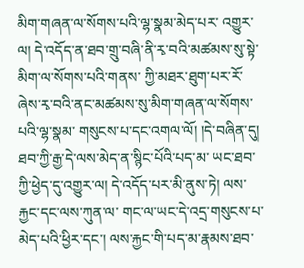མིག་གཞན་ལ་སོགས་པའི་ལྷ་སྣམ་མེད་པར་ འགྱུར་ལ། དེ་འདོད་ན་ཐབ་གྲུ་བཞི་ནི་རྭ་བའི་མཚམས་སུ་སྟེ་མིག་ལ་སོགས་པའི་གནས་ ཀྱི་མཐར་ཐུག་པར་རོ་ཞེས་རྭ་བའི་ནང་མཚམས་སུ་མིག་གཞན་ལ་སོགས་པའི་ལྷ་སྣམ་ གསུངས་པ་དང་འགལ་ལོ། །དེ་བཞིན་དུ། ཐབ་ཀྱི་རྒྱ་དེ་ལས་མེད་ན་སྙིང་པོའི་པད་མ་ ཡང་ཐབ་ཀྱི་ཕྱེད་དུ་འགྱུར་ལ། དེ་འདོད་པར་མི་ནུས་ཏེ། ལས་རྐྱང་དང་ལས་ཀུན་ལ་ གང་ལ་ཡང་དེ་འདྲ་གསུངས་པ་མེད་པའི་ཕྱིར་དང་། ལས་རྐྱང་གི་པད་མ་རྣམས་ཐབ་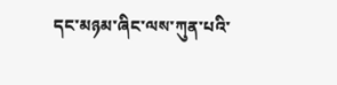དང་མཉམ་ཞིང་ལས་ཀུན་པའི་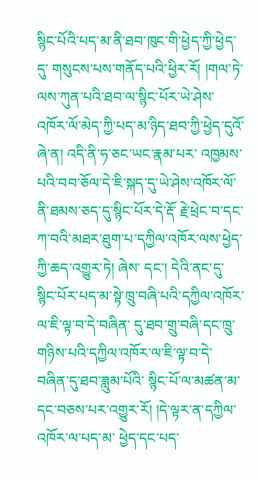སྙིང་པོའི་པད་མ་ནི་ཐབ་ཁུང་གི་ཕྱེད་ཀྱི་ཕྱེད་དུ་ གསུངས་པས་གནོད་པའི་ཕྱིར་རོ། །གལ་ཏེ་ལས་ཀུན་པའི་ཐབ་ལ་སྙིང་པོར་ཡེ་ཤེས་ འཁོར་ལོ་མེད་ཀྱི་པད་མ་ཉིད་ཐབ་ཀྱི་ཕྱེད་དུའོ་ཞེ་ན། འདི་ནི་ཧ་ཅང་ཡང་རྣམ་པར་ འཁྱམས་པའི་བབ་ཅོལ་དེ་ཇི་སྐད་དུ་ཡེ་ཤེས་འཁོར་ལོ་ནི་ཐམས་ཅད་དུ་སྙིང་པོར་དེ་རྡོ་ རྗེ་ཕྲེང་བ་དང་ཀ་བའི་མཐར་ཐུག་པ་དཀྱིལ་འཁོར་ལས་ཕྱེད་ཀྱི་ཆད་འགྱུར་ཏེ། ཞེས་ དང་། དེའི་ནང་དུ་སྙིང་པོར་པད་མ་སྟེ་ཁྲུ་བཞི་པའི་དཀྱིལ་འཁོར་ལ་ཇི་ལྟ་བ་དེ་བཞིན་ དུ་ཐབ་གྲུ་བཞི་དང་ཁྲུ་གཉིས་པའི་དཀྱིལ་འཁོར་ལ་ཇི་ལྟ་བ་དེ་བཞིན་དུ་ཐབ་ཟླུམ་པོའི་ སྙིང་པོ་ལ་མཚན་མ་དང་བཅས་པར་འགྱུར་རོ། །དེ་ལྟར་ན་དཀྱིལ་འཁོར་ལ་པད་མ་ ཕྱེད་དང་པད་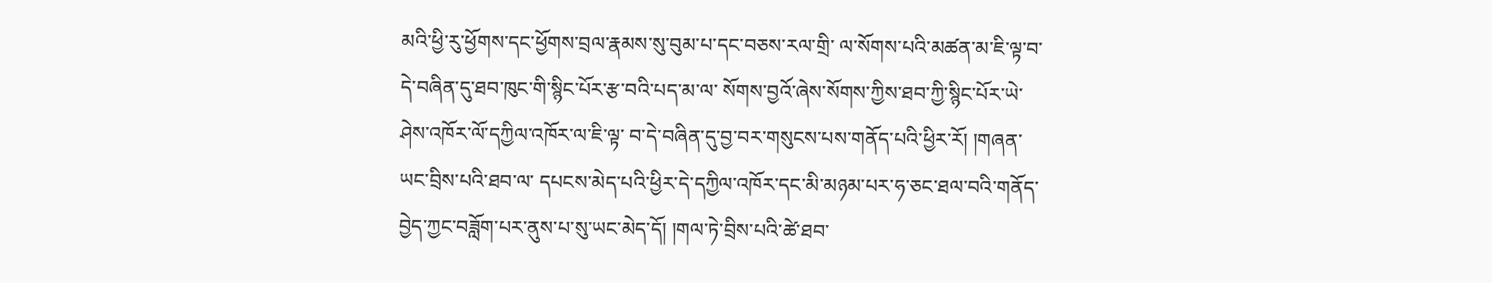མའི་ཕྱི་རུ་ཕྱོགས་དང་ཕྱོགས་བྲལ་རྣམས་སུ་བུམ་པ་དང་བཅས་རལ་གྲི་ ལ་སོགས་པའི་མཚན་མ་ཇི་ལྟ་བ་དེ་བཞིན་དུ་ཐབ་ཁུང་གི་སྙིང་པོར་རྩ་བའི་པད་མ་ལ་ སོགས་བྱའོ་ཞེས་སོགས་ཀྱིས་ཐབ་ཀྱི་སྙིང་པོར་ཡེ་ཤེས་འཁོར་ལོ་དཀྱིལ་འཁོར་ལ་ཇི་ལྟ་ བ་དེ་བཞིན་དུ་བྱ་བར་གསུངས་པས་གནོད་པའི་ཕྱིར་རོ། །གཞན་ཡང་བྲིས་པའི་ཐབ་ལ་ དཔངས་མེད་པའི་ཕྱིར་དེ་དཀྱིལ་འཁོར་དང་མི་མཉམ་པར་ཧ་ཅང་ཐལ་བའི་གནོད་ བྱེད་ཀྱང་བཟློག་པར་ནུས་པ་སུ་ཡང་མེད་དོ། །གལ་ཏེ་བྲིས་པའི་ཚེ་ཐབ་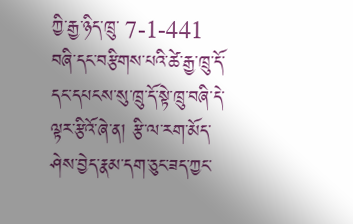ཀྱི་རྒྱ་ཉིད་ཁྲུ་ 7-1-441 བཞི་དང་བརྩིགས་པའི་ཚེ་རྒྱ་ཁྲུ་དོ་དང་དཔངས་སུ་ཁྲུ་དོ་སྟེ་ཁྲུ་བཞི་དེ་ལྟར་རྩིའོ་ཞེ་ན། རྩི་ལ་རག་མོད་ཤེས་བྱེད་རྣམ་དག་ཅུང་ཟད་ཀྱང་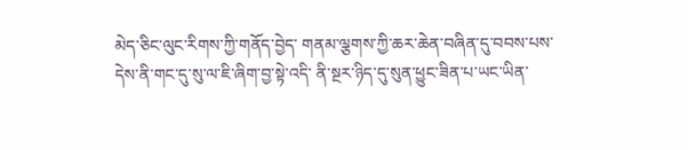མེད་ཅིང་ལུང་རིགས་ཀྱི་གནོད་བྱེད་ གནམ་ལྕགས་ཀྱི་ཆར་ཆེན་བཞིན་དུ་བབས་པས་དེས་ནི་གང་དུ་སུ་ལ་ཇི་ཞིག་བྱ་སྟེ་འདི་ ནི་སྔར་ཉིད་དུ་སུན་ཕྱུང་ཟིན་པ་ཡང་ཡིན་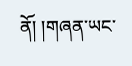ནོ། །གཞན་ཡང་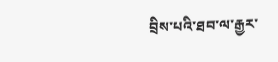བྲིས་པའི་ཐབ་ལ་རྒྱར་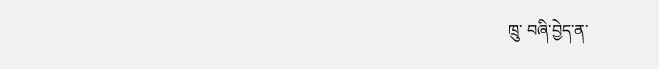ཁྲུ་ བཞི་བྱེད་ན་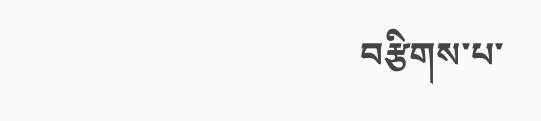བརྩིགས་པ་